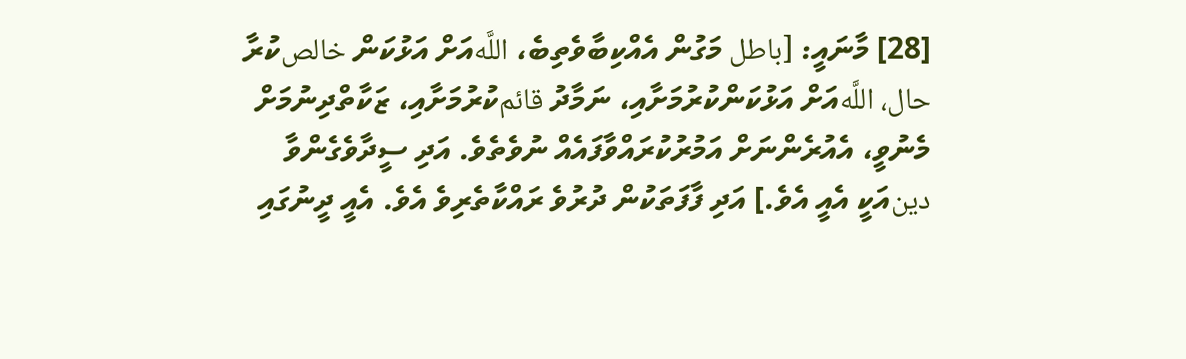[28] މާނައީ: [باطل މަގުން އެއްކިބާވެތިބެ، اللَّهއަށް އަޅުކަން خالصކުރާ حال، اللَّهއަށް އަޅުކަންކުރުމަށާއި، ނަމާދު قائمކުރުމަށާއި، ޒަކާތްދިނުމަށް މެނުވީ، އެއުރެންނަށް އަމުރުކުރައްވާފައެއް ނުވެތެވެ. އަދި ސީދާވެގެންވާ دينއަކީ އެއީ އެވެ.] އަދި ފާފަތަކުން ދުރުވެ ރައްކާތެރިވެ އެވެ. އެއީ ދީނުގައި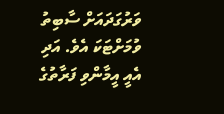ވަރުގަދައަށް ސާބިތު ވުމަށްޓަކަ އެވެ. އަދި އެއީ އީމާންވި ފަރާތުގެ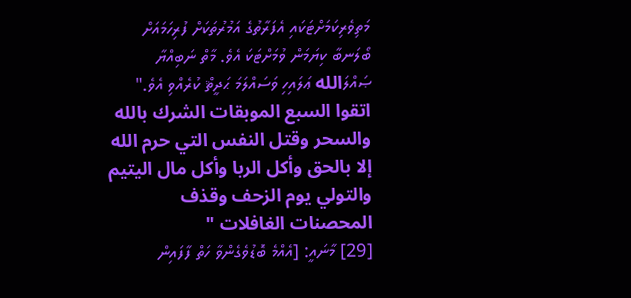މަތިވެރިކަމަށްޓަކައި އެފަރާތުގެ އަމުރުތަކަށް ފުރިހަމައަށް ބޯލަނބާ ކިޔަމަން ވުމަށްޓަކަ އެވެ. މާތް ނަބިއްޔާ ޞައްލަالله ޢަލައިހި ވަސައްލަމަ ޙަދީޘް ކުރެއްވި އެވެ." اتقوا السبع الموبقات الشرك بالله والسحر وقتل النفس التي حرم الله إلا بالحق وأكل الربا وأكل مال اليتيم والتولي يوم الزحف وقذف المحصنات الغافلات "
[29] މާނައީ: [އެއްމެ ބޮޑުވެގެންވާ ހަތް ފާފައިން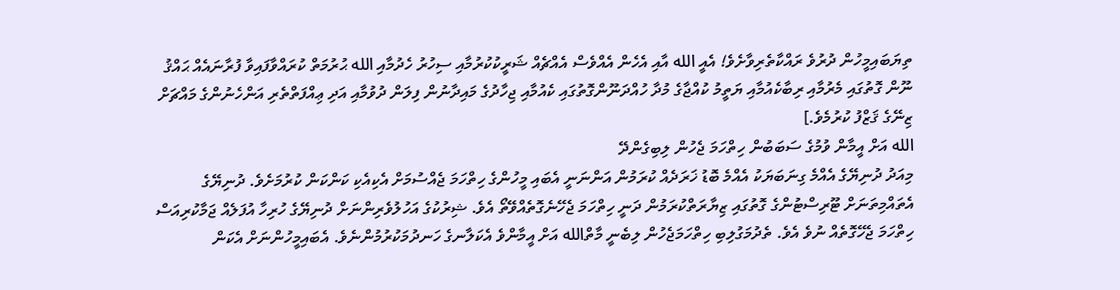ތިޔަބައިމީހުން ދުރުވެ ރައްކާތެރިވާށެވެ! އެއީ الله އާއި އެހެން އެއްވެސް އެއްޗެއް ޝަރީކުކުރުމާއި ސިހުރު ހެދުމާއި الله ޙުރުމަތް ކުރައްވާފައިވާ ފުރާނައެއް ޙައްޤު ނޫން ގޮތުގައި މެރުމާއި ރިބާކެއުމާއި ޔަތީމު ކުއްޖާގެ މުދާ ހުއްދަނޫންގޮތުގައި ކެއުމާއި ޖިހާދުގެ މައިދާނުން ފިލަން ދުވުމާއި އަދި ޢިއްފަތްތެރި އަންހެނުންގެ މައްޗަށް ޒިނޭގެ ޤަޒްފު ކުރުމެވެ.]
الله އަށް އީމާން ވުމުގެ ސަބަބުން ހިތްހަމަ ޖެހުން ލިބިގެންދޭ
މިއަދު ދުނިޔޭގެ އެއްމެ ގިނަބަޔަކު އެއްމެ ބޮޑު ޚަރަދެއް ކުރަމުން އަންނަނީ އެބައި މީހުންގެ ހިތްހަމަ ޖެއްސުމަށް އެކިއެކި ކަންކަން ކުރުމަށެވެ. ދުނިޔޭގެ އެތައްމިތަނަށް ޓޫރިސްޓުންގެ ގޮތުގައި ޒިޔާރަތްކުރަމުން ދަނީ ހިތްހަމަ ޖެހޭނެގޮތެއްވޭތޯ އެވެ. ޝިރުކުގެ އަހުލުވެރިންނަށް ދުނިޔޭގެ ހުރިހާ އުފަލެއް ޖަމާކުރިއަސް ހިތްހަމަ ޖެހޭގޮތެއް ނުވެ އެވެ. ތެދުމަގުލިބި ހިތްހަމަޖެހުން ލިބެނީ މާތްالله އަށް އީމާންވެ އެކަލާނގެ ހަނދުމަކުރުމުންނެވެ. އެބައިމީހުންނަށް އެކަން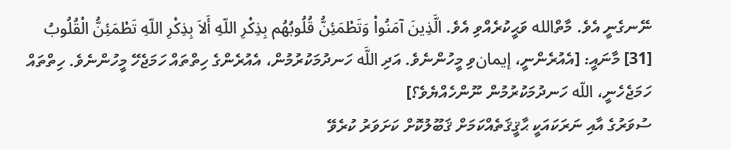ނޭނގެނީ އެވެ. މާތްالله ވަޙީކުރެއްވި އެވެ. الَّذِينَ آمَنُواْ وَتَطْمَئِنُّ قُلُوبُهُم بِذِكْرِ اللّهِ أَلاَ بِذِكْرِ اللّهِ تَطْمَئِنُّ الْقُلُوبُ
[31] މާނައީ: [އެއުރެންނީ، إيمانވި މީހުންނެވެ. އަދި اللَّه ހަނދުމަކުރުމުން، އެއުރެންގެ ހިތްތައް ހަމަޖެހޭ މީހުންނެވެ. ހިތްތައް ހަމަޖެހެނީ، اللّه ހަނދުމަކުރުމުން ނޫންހެއްޔެވެ؟]
ސުވަރުގެ އާއި ނަރަކައަކީ ޙާޤީޤަތެއްކަމަށް ޤަބޫލުކޮށް ކަށަވަރު ކުރެވޭ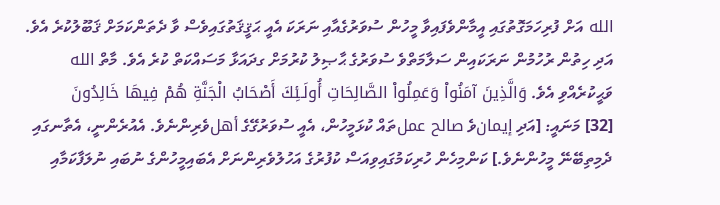الله އަށް ފުރިހަމަގޮތުގައި އީމާންވެފައިވާ މީހުން ސުވަރުގެއާއި ނަރަކަ އެއީ ޙަޤީޤަތުގައިވެސް ވާ ދެތަންކަމަށް ޤަބޫލުކުރެ އެވެ. އަދި ހިތުން ރުހުމުން ނަރަކައިން ސަލާމަތްވެ ސުވަރުގެ ޙާޞިލު ކުރުމަށް ގދައަޅާ މަސައްކަތް ކުރެ އެވެ. މާތް الله ވަޙީކުރެއްވި އެވެ. وَالَّذِينَ آمَنُواْ وَعَمِلُواْ الصَّالِحَاتِ أُولَـئِكَ أَصْحَابُ الْجَنَّةِ هُمْ فِيهَا خَالِدُونَ
[32] މަނައީ: [އަދި إيمانވެ صالح عملތައް ކުޅަމީހުން، އެއީ ސުވަރުގޭގެ أهلވެރިންނެވެ. އެއުރެންނީ، އެތާނގައި ދެމިތިބޭނޭ މީހުންނެވެ.] ކަންމިހެން ހުރިކަމުގައިވިއަސް ކުފުރުގެ އަހުލުވެރިންނަށް އެބައިމީހުންގެ ނުބައި ނުލަފާކަމާއި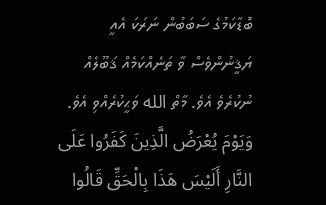ބޮޑާކަމުގެ ސަބަބުން ނަރަކަ އެއީ ޔަޤީނުންވެސް ވާ ތަނެއްކަމެއް ޤަބޫލެއް ނުކުރެވެ އެވެ. މާތް الله ވަޙީކުރެއްވި އެވެ. وَيَوْمَ يُعْرَضُ الَّذِينَ كَفَرُوا عَلَى النَّارِ أَلَيْسَ هَذَا بِالْحَقِّ قَالُوا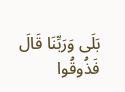بَلَى وَرَبِّنَا قَالَ فَذُوقُوا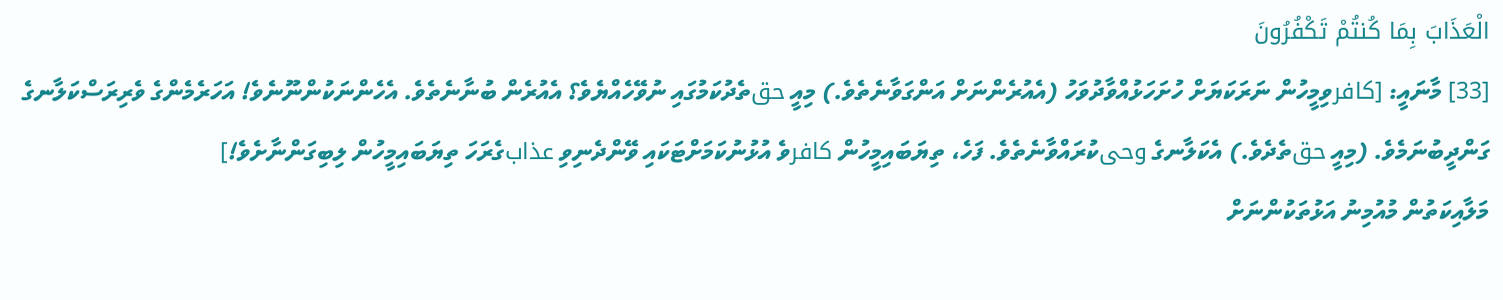الْعَذَابَ بِمَا كُنتُمْ تَكْفُرُونَ
[33] މާނައީ: [كافرވިމީހުން ނަރަކަޔަށް ހުށަހަޅުއްވާދުވަހު (އެއުރެންނަށް އަންގަވާނެތެވެ.) މިއީ حقތެދުކަމުގައި ނުވޭހެއްޔެވެ؟ އެއުރެން ބުނާނެތެވެ. އެހެންނަކުންނޫނެވެ! އަހަރެމެންގެ ވެރިރަސްކަލާނގެ ގަންދީބުނަމެވެ. (މިއީ حقތެދެވެ.) އެކަލާނގެ وحىކުރައްވާނެތެވެ. ފަހެ، ތިޔަބައިމީހުން كافرވެ އުޅުނުކަމަށްޓަކައި ވޭންދެނިވި عذابގެރަހަ ތިޔަބައިމީހުން ލިބިގަންނާށެވެ!]
މަލާއިކަތުން މުއުމިނު އަޅުތަކުންނަށް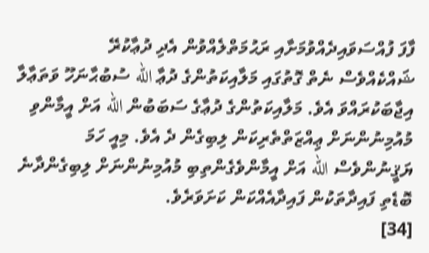ފާފަ ފުއްސަވައިދެއްވުމަށާއި ރަޙުމަތްލެއްވުން އެދި ދުޢާކުރޭ
ޝައްކެއްވެސް ނެތް ގޮތުގައި މަލާއިކަތުންގެ ދުޢާ الله ސުބުޙާނަހޫ ވަތަޢާލާ އިޖާބަކުރައްވަ އެވެ. މަލާއިކަތުންގެ ދުޢާގެ ސަބަބުން الله އަށް އީމާންވި މުއުމިނުންނަށް ޢިއްޒަތްތެރިކަން ލިބިގެން ދެ އެވެ. މިއީ ހަމަ ޔަޤީނުންވެސް الله އަށް އީމާންވެގެންތިބި މުއުމިނުންނަށް ލިބިގެންދާނެ ބޮޑެތި ފައިދާތަކުން ފައިދާއެއްކަން ކަށަވަރެވެ.
[34]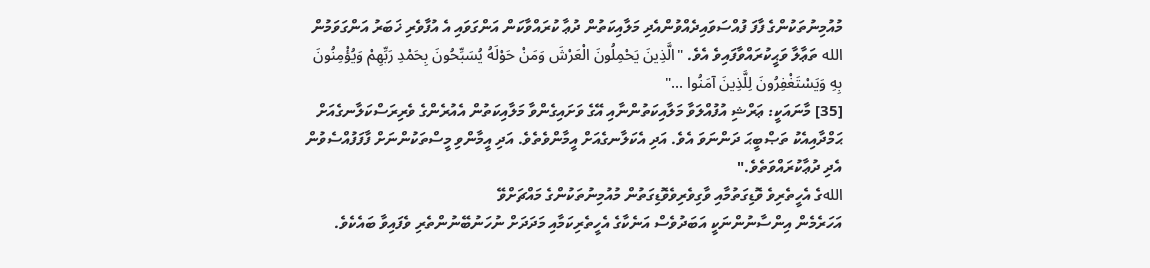މުއުމިނުތަކުންގެ ފާފަ ފުއްސަވައިދެއްވުންއެދި މަލާއިކަތުން ދުޢާ ކުރައްވާކަން އަންގަވައި އެ އުފާވެރި ޚަބަރު އަންގަވަމުން الله ތަޢާލާ ވަޙީކުރައްވާފައިވެ އެވެ. "الَّذِينَ يَحْمِلُونَ الْعَرْشَ وَمَنْ حَوْلَهُ يُسَبِّحُونَ بِحَمْدِ رَبِّهِمْ وَيُؤْمِنُونَ بِهِ وَيَسْتَغْفِرُونَ لِلَّذِينَ آمَنُوا ..."
[35] މާނައަކީ: ޢަރްޝި އުފުއްލަވާ މަލާއިކަތުންނާއި އޭގެ ވަށައިގެންވާ މަލާއިކަތުން އެއުރެންގެ ވެރިރަސްކަލާނގެއަށް ޙަމްދާއިއެކު ތަޞްބީޙަ ދަންނަވަ އެވެ. އަދި އެކަލާނގެއަށް އީމާންވެތެވެ. އަދި އީމާންވި މީސްތަކުންނަށް ފާފަފުއްސެވުން އެދި ދުޢާކުރައްވަތެވެ."
اللهގެ އެހީތެރިވެ ވޮޑިގަތުމާއި ވާގިވެރިވެވޮޑިގަތުން މުއުމިނުތަކުންގެ މައްޗަށްވޭ
އަހަރެމެން އިންސާނުންނަކީ އަބަދުވެސް އަނެކާގެ އެހީތެރިކަމާއި މަދަދަށް ނުހަނުބޭނުންތެރި ވެފައިވާ ބައެކެވެ.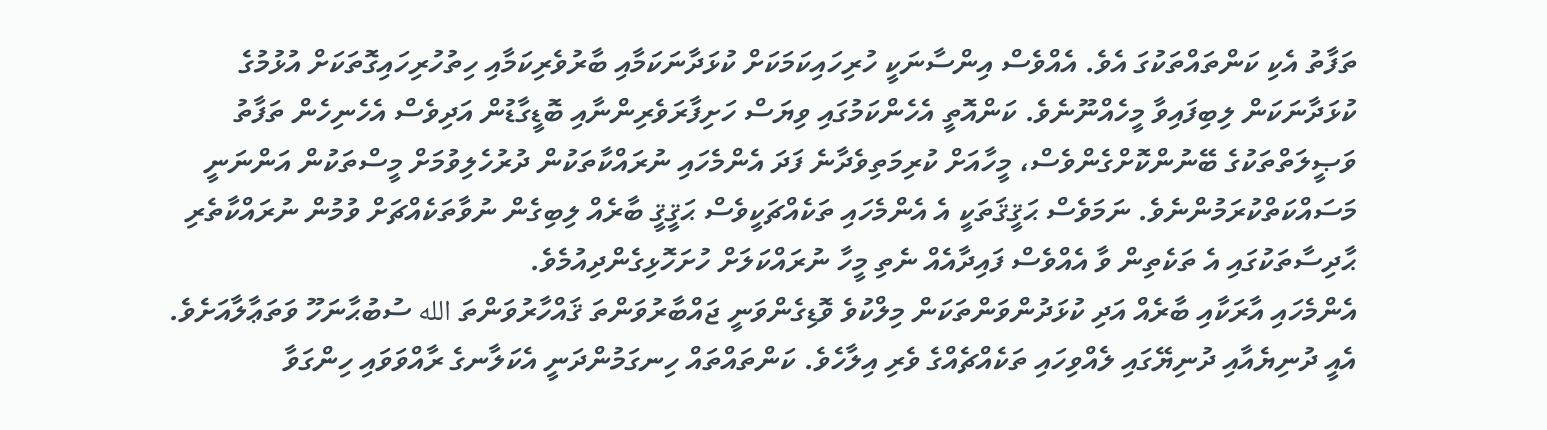ތަފާތު އެކި ކަންތައްތަކުގަ އެވެ. އެއްވެސް އިންސާނަކީ ހުރިހައިކަމަކަށް ކުޅަދާނަކަމާއި ބާރުވެރިކަމާއި ހިތުހުރިހައިގޮތަކަށް އުޅުމުގެ ކުޅަދާނަކަން ލިބިފައިވާ މީހެއްނޫނެވެ. ކަންއޮތީ އެހެންކަމުގައި ވިޔަސް ހަށިފާރަވެރިންނާއި ބޮޑީގާޑުން އަދިވެސް އެހެނިހެން ތަފާތު ވަޞީލަތްތަކުގެ ބޭނުންކޮށްގެންވެސް، މީހާއަށް ކުރިމަތިވެދާނެ ފަދަ އެންމެހައި ނުރައްކާތަކުން ދުރުހެލިވުމަށް މީސްތަކުން އަންނަނީ މަސައްކަތްކުރަމުންނެވެ. ނަމަވެސް ޙަޤީޤަތަކީ އެ އެންމެހައި ތަކެއްޗަކީވެސް ޙަޤީޤީ ބާރެއް ލިބިގެން ނުވާތަކެއްޗަށް ވުމުން ނުރައްކާތެރި ޙާދިސާތަކުގައި އެ ތަކެތިން ވާ އެއްވެސް ފައިދާއެއް ނެތި މީހާ ނުރައްކަލަށް ހުށަހޮޅިގެންދިއުމެވެ.
އެންމެހައި އާރަކާއި ބާރެއް އަދި ކުޅަދުންވަންތަކަން މިލްކުވެ ވޮޑިގެންވަނީ ޖައްބާރުވަންތަ ޤައްހާރުވަންތަ الله ސުބުޙާނަހޫ ވަތަޢާލާއަށެވެ. އެއީ ދުނިޔެއާއި ދުނިޔޭގައި ލެއްވިހައި ތަކެއްޗެއްގެ ވެރި އިލާހެވެ. ކަންތައްތައް ހިނގަމުންދަނީ އެކަލާނގެ ރާއްވަވައި ހިންގަވާ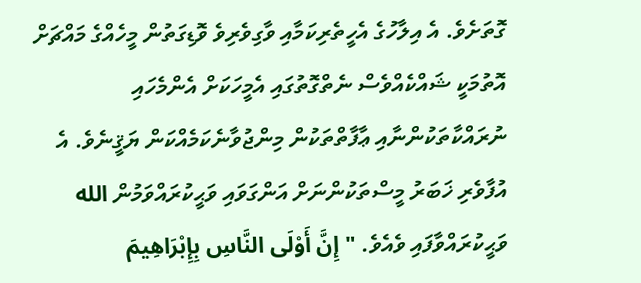ގޮތަށެވެ. އެ އިލާހުގެ އެހީތެރިކަމާއި ވާގިވެރިވެ ވޮޑިގަތުން މީހެއްގެ މައްޗަށް އޮތުމަކީ ޝައްކެއްވެސް ނެތްގޮތުގައި އެމީހަކަށް އެންމެހައި ނުރައްކާތަކުންނާއި ޢާފާތްތަކުން މިންޖުވާނެކަމެއްކަން ޔަޤީނެވެ. އެ އުފާވެރި ޚަބަރު މީސްތަކުންނަށް އަންގަވައި ވަޙީކުރައްވަމުން الله ވަޙީކުރައްވާފައި ވެއެވެ. "إِنَّ أَوْلَى النَّاسِ بِإِبْرَاهِيمَ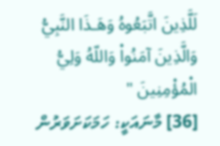لَلَّذِينَ اتَّبَعُوهُ وَهَـذَا النَّبِيُّ وَالَّذِينَ آمَنُواْ وَاللّهُ وَلِيُّ الْمُؤْمِنِينَ "
[36] މާނައަކީ: ހަމަކަށަވަރުން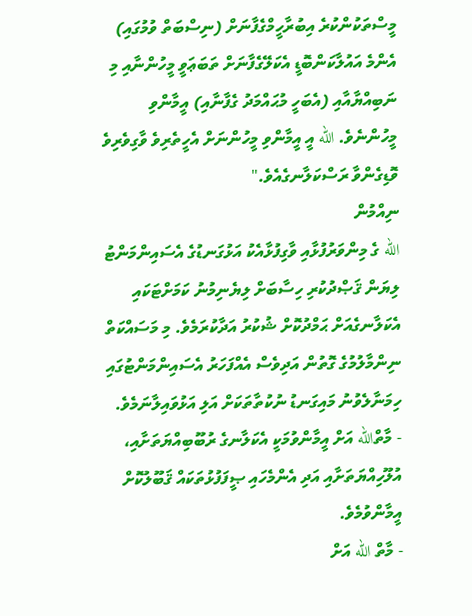މީސްތަކުންކުރެ އިބުރާހީމްގެފާނަށް (ނިސްބަތް ވުމުގައި) އެންމެ އައުލާކަންބޮޑީ އެކަލޭގެފާނަށް ތަބަޢަވީ މީހުންނާއި މި ނަބިއްޔާއާއި (އެބަހީ މުޙައްމަދު ގެފާނާއި) އީމާންވި މީހުންނެވެ. الله އީ އީމާންވި މީހުންނަށް އެހީތެރިވެ ވާގިވެރިވެ ވޮޑިގެންވާ ރަސްކަލާނގެއެވެ."
ނިއްމުން
الله ގެ މިންވަރުފުޅާއި ވާގިފުޅާއެކު އަޅުގަނޑުގެ އެސައިންމަންޓު ލިޔަން ޤަޞްދުކުރި ހިސާބަށް ލިޔެނިމުނު ކަމަށްޓަކައި އެކަލާނގެއަށް ޙަމްދުކޮށް ޝުކުރު އަދާކުރަމެވެ. މި މަސައްކަތް ނިންމާލުމުގެ ގޮތުން އަދިވެސް އެއްފަހަރު އެސައިންމަންޓުގައި ހިމަނާލެވުނު މައިގަނޑު ނުކުތާތަކަށް އަލި އަޅުވައިލާނަމެވެ.
- މާތްالله އަށް އީމާންވުމަކީ އެކަލާނގެ ރުބޫބިއްޔަތަށާއި، އުލޫހިއްޔަތަށާއި އަދި އެންމެހައި ޞީފަފުޅުތަކައް ޤަބޫލުކޮށް އީމާންވުމެވެ.
- މާތް الله އަށް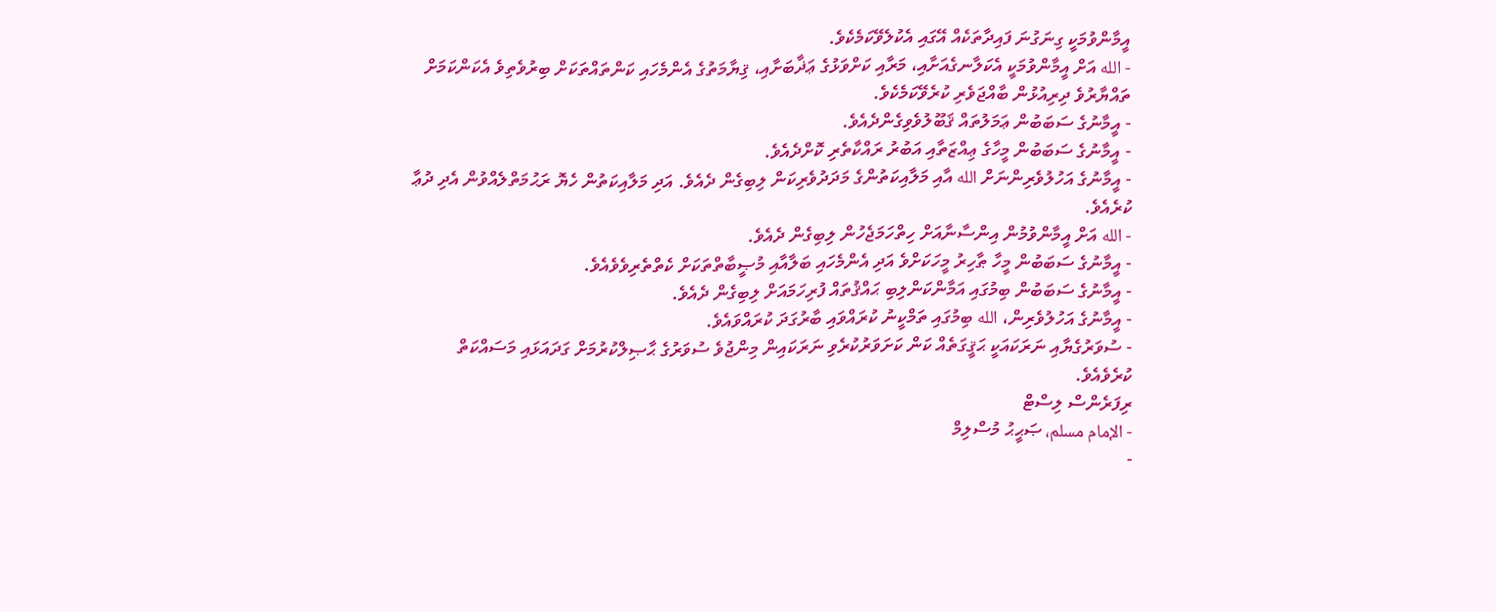އީމާންވުމަކީ ގިނަގުނަ ފައިދާތަކެއް އޭގައި އެކުލެވޭކަމެކެވެ.
- الله އަށް އީމާންވުމަކީ އެކަލާނގެއަށާއި، މަރާއި ކަށްވަޅުގެ ޢަޛާބަށާއި، ޤިޔާމަތުގެ އެންމެހައި ކަންތައްތަކަށް ބިރުވެތިވެ އެކަންކަމަށް ތައްޔާރުވެ ދިރިއުޅުން ބާއްޖަވެރި ކުރެވޭކަމެކެވެ.
- އީމާނުގެ ސަބަބުން ޢަމަލުތައް ޤަބޫލުވެވިގެންދެއެވެ.
- އީމާނުގެ ސަބަބުން މީހާގެ ޢިއްޒަތާއި އަބުރު ރައްކާތެރި ކޮށްދެއެވެ.
- އީމާނުގެ އަހުލުވެރިންނަށް الله އާއި މަލާއިކަތުންގެ މަދަދުވެރިކަން ލިބިގެން ދެއެވެ. އަދި މަލާއިކަތުން ހެޔޮ ރަޙުމަތްލެއްވުން އެދި ދުޢާ ކުރެއެވެ.
- الله އަށް އީމާންވުމުން އިންސާނާއަށް ހިތްހަމަޖެހުން ލިބިގެން ދެއެވެ.
- އީމާނުގެ ސަބަބުން މީހާ ޠާހިރު މީހަކަށްވެ އަދި އެންމެހައި ބަލާއާއި މުޞީބާތްތަކަށް ކެތްތެރިވެވެއެވެ.
- އީމާނުގެ ސަބަބުން ބިމުގައި އަމާންކަންލިބި ޙައްޤުތައް ފުރިހަމައަށް ލިބިގެން ދެއެވެ.
- އީމާނުގެ އަހުލުވެރިން، الله ބިމުގައި ތަމްކީނު ކުރައްވައި ބާރުގަދަ ކުރައްވައެވެ.
- ސުވަރުގެޔާއި ނަރަކައަކީ ޙަޤީގަތެއް ކަން ކަށަވަރުކުރެވި ނަރަކައިން މިންޖުވެ ސުވަރުގެ ޙާޞިލްކުރުމަށް ގަދައަޅައި މަސައްކަތް ކުރެވެއެވެ.
ރިފަރެންސް ލިސްޓް
- الإمام مسلم، ޞަޙީޙު މުސްލިމް
-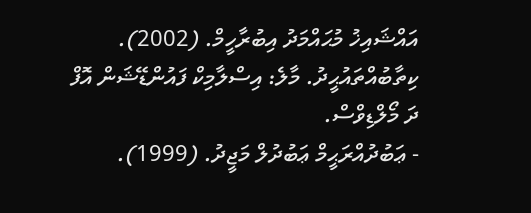އައްޝައިޚު މުޙައްމަދު އިބުރާހީމް. (2002). ކިތާބުއްތައުޙީދު. މާލެ: އިސްލާމިކް ފައުންޑޭޝަން އޮފް ދަ މޯލްޑިވްސް.
- ޢަބުދުއްރަޙީމް ޢަބުދުލް މަޖީދު. (1999).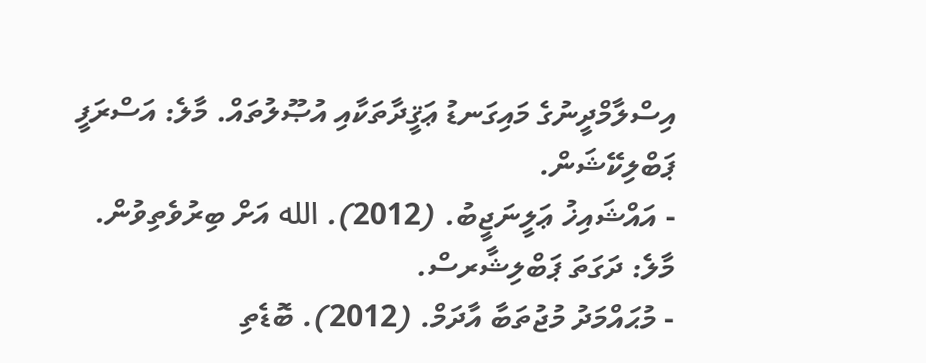އިސްލާމްދީނުގެ މައިގަނޑު ޢަޤީދާތަކާއި އުޞޫލުތައް. މާލެ: އަސްރަފީ ޕަބްލިކޭޝަން.
- އައްޝައިޚު ޢަލީނަޖީބު. (2012). الله އަށް ބިރުވެތިވުން. މާލެ: ދަގަތަ ޕަބްލިޝާރސް.
- މުޙައްމަދު މުޖުތަބާ އާދަމް. (2012). ބޮޑެތި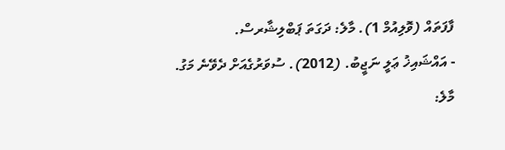ފާފަތައް (ވޮލިއުމް 1). މާލެ: ދަގަތަ ޕަބްލިޝާރސް.
- އައްޝައިޚު ޢަލީ ނަޖީބު. (2012). ސުވަރުގެއަށް ދެވޭނެ މަގު. މާލެ: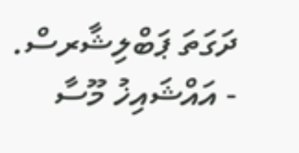ދަގަތަ ޕަބްލިޝާރސް.
- އައްޝައިޚު މޫސާ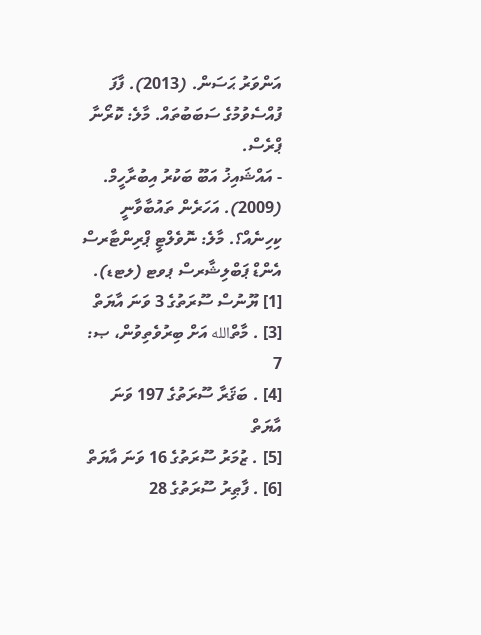އަންވަރު ޙަސަން. (2013). ފާފަ ފުއްސެވުމުގެ ސަބަބުތައް. މާލެ: ކޮރޯނާ ޕްރެސް.
- އައްޝައިޚު އަބޫ ބަކުރު އިބުރާހީމް. (2009). އަހަރެން ތައުބާވާނީ ކިހިނެއް؟. މާލެ: ނޮވެލްޓީ ޕްރިންޓާރސް އެންޑް ޕަބްލިޝާރސް ޕވޓ (ލޓޑ).
[1] ޔޫނުސް ސޫރަތުގެ 3 ވަނަ އާޔަތް
[3] . މާތްالله އަށް ބިރުވެތިވުން، ޞ: 7
[4] . ބަޤަރާ ސޫރަތުގެ 197 ވަނަ އާޔަތް
[5] . ޒުމަރު ސޫރަތުގެ 16 ވަނަ އާޔަތް
[6] . ފާޠިރު ސޫރަތުގެ 28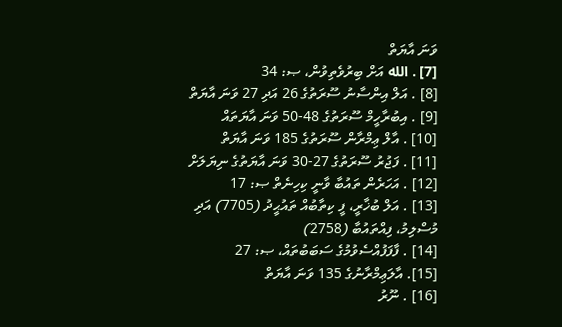ވަނަ އާޔަތް
[7] . الله އަށް ބިރުވެތިވުން، ޞ: 34
[8] . އަލް އިންސާނު ސޫރަތުގެ 26 އަދި 27 ވަނަ އާޔަތް
[9] . އިބުރާހީމް ސޫރަތުގެ 48-50 ވަނަ އާޔަތައް
[10] . އާލް ޢިމްރާން ސޫރަތުގެ 185 ވަނަ އާޔަތް
[11] . ފަޖުރު ސޫރަތުގެ 27-30 ވަނަ އާޔަތުގެ ނިޔަލަށް
[12] . އަހަރެން ތައުބާ ވާނީ ކިހިނެތް ޞ: 17
[13] . އަލް ބުޚާރީ، ފީ ކިތާބުއް ތައުޙީދު (7705) އަދި މުސްލިމު، ފިއްތައުބާ (2758)
[14] . ފާފަފުއްސެވުމުގެ ސަބަބުތައް، ޞ: 27
[15]. އާލަޢިމްރާނުގެ 135 ވަނަ އާޔަތް
[16] . ނޫރު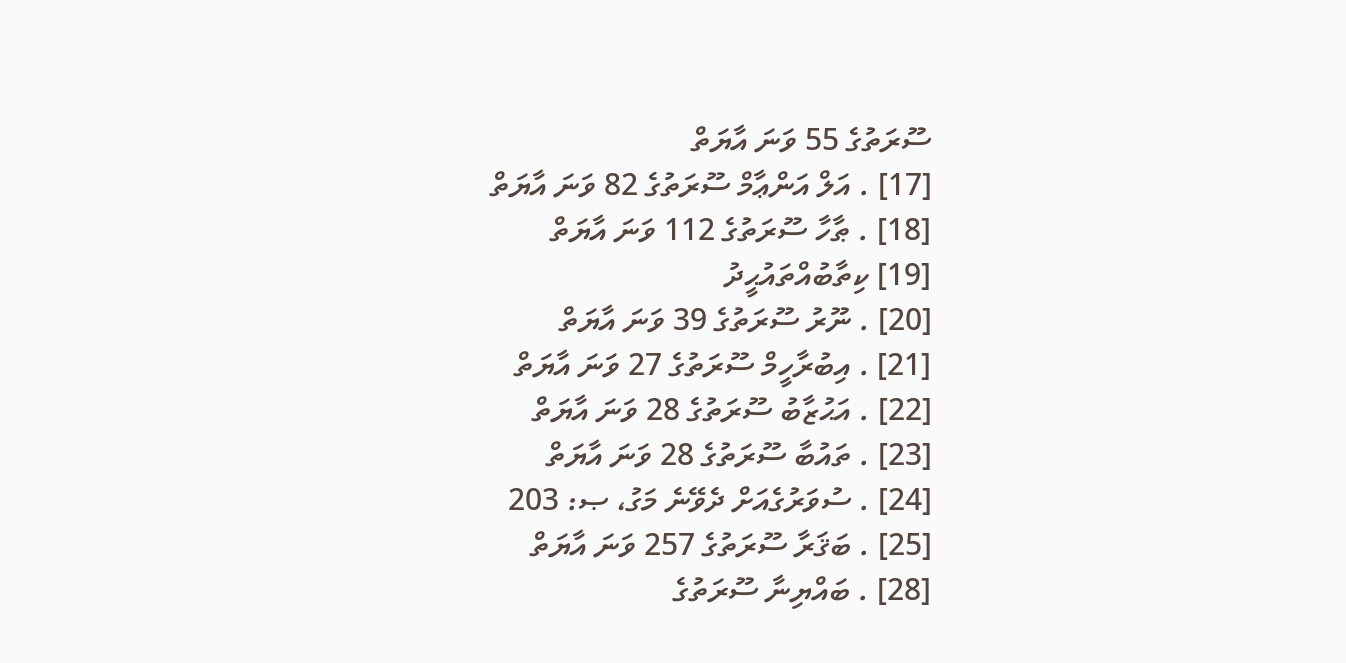ސޫރަތުގެ 55 ވަނަ އާޔަތް
[17] . އަލް އަންޢާމް ސޫރަތުގެ 82 ވަނަ އާޔަތް
[18] . ޠާހާ ސޫރަތުގެ 112 ވަނަ އާޔަތް
[19] ކިތާބުއްތައުޙީދު
[20] . ނޫރު ސޫރަތުގެ 39 ވަނަ އާޔަތް
[21] . އިބުރާހީމް ސޫރަތުގެ 27 ވަނަ އާޔަތް
[22] . އަޙުޒާބު ސޫރަތުގެ 28 ވަނަ އާޔަތް
[23] . ތައުބާ ސޫރަތުގެ 28 ވަނަ އާޔަތް
[24] . ސުވަރުގެއަށް ދެވޭނެ މަގު، ޞ: 203
[25] . ބަޤަރާ ސޫރަތުގެ 257 ވަނަ އާޔަތް
[28] . ބައްޔިނާ ސޫރަތުގެ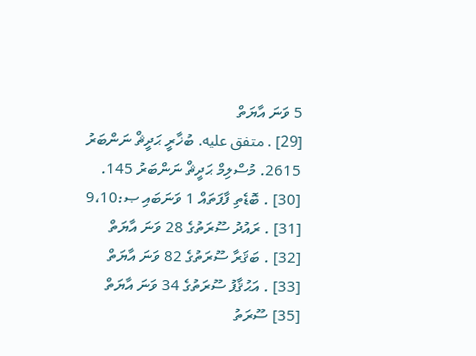5 ވަނަ އާޔަތް
[29] . متفق عليه. ބުޚާރީ ޙަދީޘް ނަންބަރު 2615. މުސްލިމް ޙަދީޘް ނަންބަރު 145.
[30] . ބޮޑެތި ފާފަތައް 1 ވަނަބައި ޞ:9،10
[31] . ރައުދު ސޫރަތުގެ 28 ވަނަ އާޔަތް
[32] . ބަޤަރާ ސޫރަތުގެ 82 ވަނަ އާޔަތް
[33] . އަޙުޤާފު ސޫރަތުގެ 34 ވަނަ އާޔަތް
[35] ސޫރަތު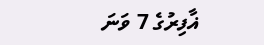ޣާފިރުގެ 7 ވަނަ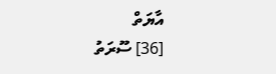އާޔަތް
[36] ސޫރަތު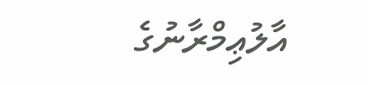އާލުޢިމްރާނުގެ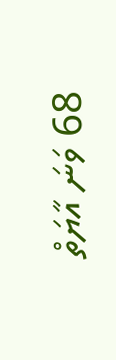68 ވަނަ އާޔަތް